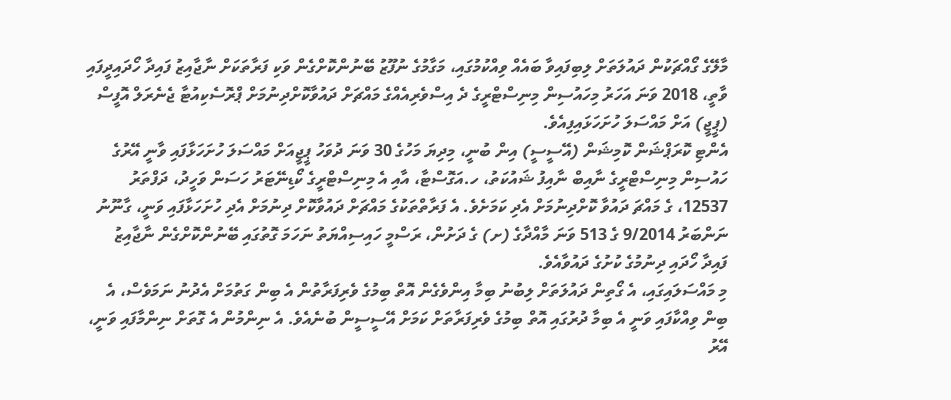މާލޭގެ ގޯއްޗަކުން ދައުލަތަށް ލިބިފައިވާ ބައެއް ވިއްކުމުގައި، މަގާމުގެ ނުފޫޒު ބޭނުންކޮށްގެން ވަކި ފަރާތަކަށް ނާޖާއިޒު ފައިދާ ހޯދައިދީފައި ވާތީ، 2018 ވަނަ އަހަރު މިހައުސިން މިނިސްޓްރީގެ ދެ އިސްވެރިއެއްގެ މައްޗަށް ދައުވާކޮށްދިނުމަށް ޕްރޮސެކިއުޓާ ޖެނެރަލް އޮފީސް (ޕީޖީ) އަށް މައްސަލަ ހުށަހަޅައިފިއެވެ.
އެންޓި ކޮރަޕްޝަން ކޮމިޝަން (އޭސީސީ) އިން ބުނީ، މިދިޔަ މަހުގެ 30 ވަނަ ދުވަހު ޕީޖީއަށް މައްސަލަ ހުށަހަޅާފައި ވާނީ އޭރުގެ ހައުސިން މިނިސްޓްރީގެ ނާއިބް ނާއިފު ޝައުކަތު، ހ.އަގޮސްޓާ، އާއި އެ މިނިސްޓްރީގެ ކޯޑިނޭޓަރު ހަސަން ވަހީދު، ދަފްތަރު 12537، ގެ މައްޗަ ދައުވާ ކޮށްދިނުމަށް އެދި ކަމަށެވެ. އެ ފަރާތްތަކުގެ މައްޗަށް ދައުވާކޮށް ދިނުމަށް އެދި ހުށަހަޅާފައި ވަނީ، ގާނޫނު ނަންބަރު 9/2014 ގެ 513 ވަނަ މާއްދާގެ (ށ) ގެ ދަށުން، ރަސްމީ ހައިސިއްޔަތު ނަހަމަ ގޮތުގައި ބޭނުންކޮށްގެން ނާޖާއިޒު ފައިދާ ހޯދައި ދިނުމުގެ ކުށުގެ ދައުވާއެވެ.
މި މައްސަލައިގައި، އެ ގޯތިން ދައުލަތަށް ލިބުނު ބިމާ އިންވެގެން އޮތް ބިމުގެ ވެރިފަރާތުން އެ ބިން ގަތުމަށް އެދުނު ނަމަވެސް، އެ ބިން ވިއްކާފައި ވަނީ އެ ބިމާ ދުރުގައި އޮތް ބިމުގެ ވެރިފަރާތަށް ކަމަށް އޭސީސީން ބުނެއެވެ. އެ ނިންމުން އެ ގޮތަށް ނިންމާފައި ވަނީ، އޭރު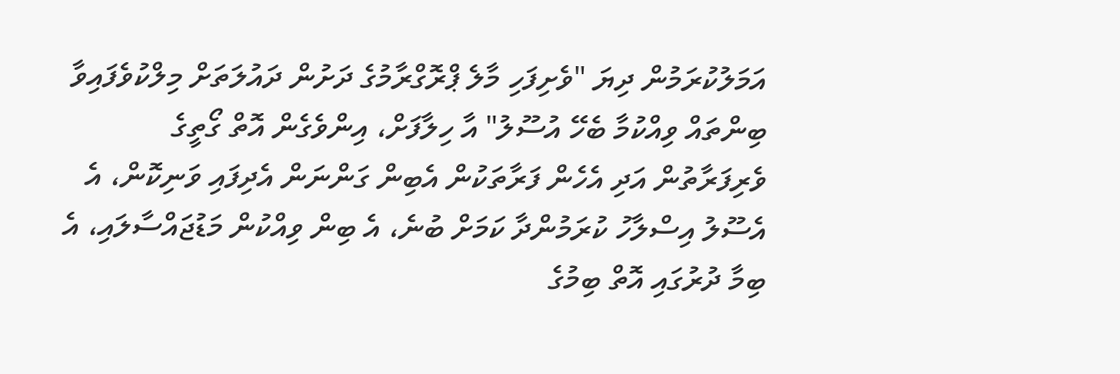އަމަލުކުރަމުން ދިޔަ "ވެށިފަހި މާލެ ޕްރޮގްރާމުގެ ދަށުން ދައުލަތަށް މިލްކުވެފައިވާ ބިންތައް ވިއްކުމާ ބެހޭ އުސޫލު" އާ ހިލާފަށް، އިންވެގެން އޮތް ގޯތީގެ ވެރިފަރާތުން އަދި އެހެން ފަރާތަކުން އެބިން ގަންނަން އެދިފައި ވަނިކޮން، އެ އެސޫލު އިސްލާހު ކުރަމުންދާ ކަމަށް ބުނެ، އެ ބިން ވިއްކުން މަޑުޖައްސާލައި، އެ ބިމާ ދުރުގައި އޮތް ބިމުގެ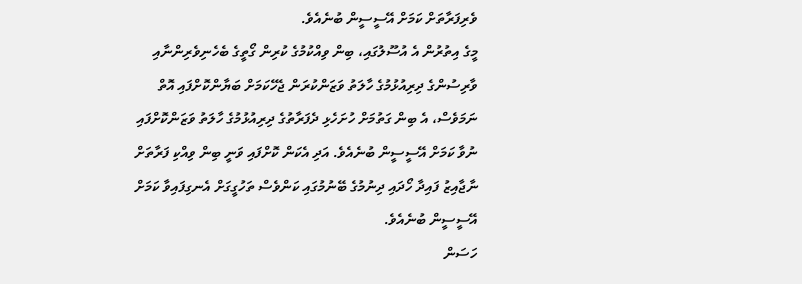ވެރިފަރާތަށް ކަމަށް އޭސީސީން ބުނެއެވެ.
މީގެ އިތުރުން އެ އުސޫލުގައި، ބިން ވިއްކުމުގެ ކުރިން ގޯތީގެ ބެހެނިވެރިންނާއި ވާރިސުންގެ ދިރިއުޅުމުގެ ހާލަތު ވަޒަންކުރަން ޖެހޭކަމަށް ބަޔާންކޮށްފައި އޮތް ނަމަވެސް، އެ ބިން ގަތުމަށް ހުށަހެޅި ދެފަރާތުގެ ދިރިއުޅުމުގެ ހާލަތު ވަޒަންކޮށްފައި ނުވާ ކަމަށް އޭސީސީން ބުނެއެވެ. އަދި އެކަން ކޮށްފައި ވަނީ ބިން ވިއްކި ފަރާތަށް ނާޖާއިޒު ފައިދާ ހޯދައި ދިނުމުގެ ބޭނުމުގައި ކަންވެސް ތަހުގީގަށް އެނގިފައިވާ ކަމަށް އޭސީސީން ބުނެއެވެ.
ހަސަން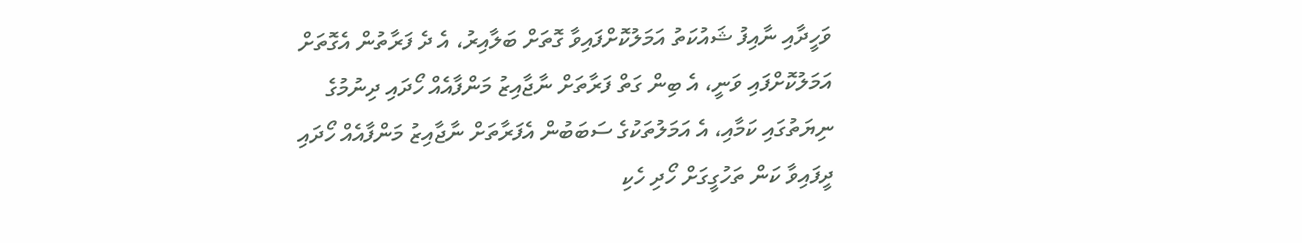ވަހީދާއި ނާއިފު ޝައުކަތު އަމަލުކޮށްފައިވާ ގޮތަށް ބަލާއިރު، އެ ދެ ފަރާތުން އެގޮތަށް އަމަލުކޮށްފައި ވަނީ، އެ ބިން ގަތް ފަރާތަށް ނާޖާއިޒު މަންފާއެއް ހޯދައި ދިނުމުގެ ނިޔަތުގައި ކަމާއި، އެ އަމަލުތަކުގެ ސަބަބުން އެފަރާތަށް ނާޖާއިޒު މަންފާއެއް ހޯދައި ދީފައިވާ ކަން ތަހުގީގަށް ހޯދި ހެކި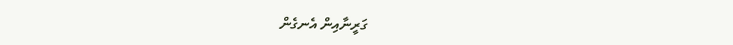ގަރީނާއިން އެނގެން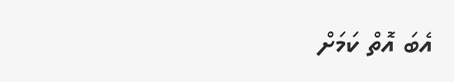އެބަ އޮތް ކަމަށް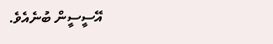އޭސީސީން ބުނެއެވެ.